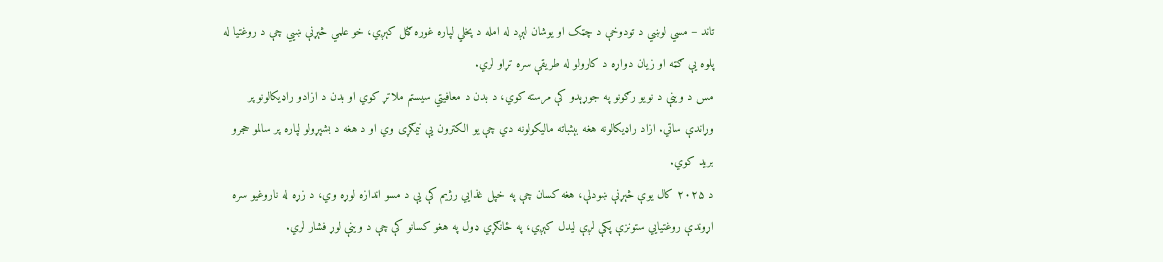تاند – مسي لوښي د تودوخې د چټک او یوشان لېږد له امله د پخلي لپاره غوره ګڼل کېږي، خو علمي څېړنې ښيي چې د روغتیا له پلوه یې ګټه او زیان دواړه د کارولو له طریقې سره تړاو لري.
مس د وینې د نویو رګونو په جوړېدو کې مرسته کوي، د بدن د معافیتي سیستم ملاتړ کوي او بدن د ازادو راډیکالونو پر وړاندې ساتي. ازاد راډیکالونه هغه بېثباته مالیکولونه دي چې یو الکترون یې نیمګړی وي او د هغه د بشپړولو لپاره پر سالمو حجرو برید کوي.
د ۲۰۲۵ کال یوې څېړنې ښودلې، هغه کسان چې په خپل غذایي رژیم کې یې د مسو اندازه لوړه وي، د زړه له ناروغیو سره اړوندې روغتیايي ستونزې پکې لږې لیدل کېږي، په ځانګړي ډول په هغو کسانو کې چې د وینې لوړ فشار لري.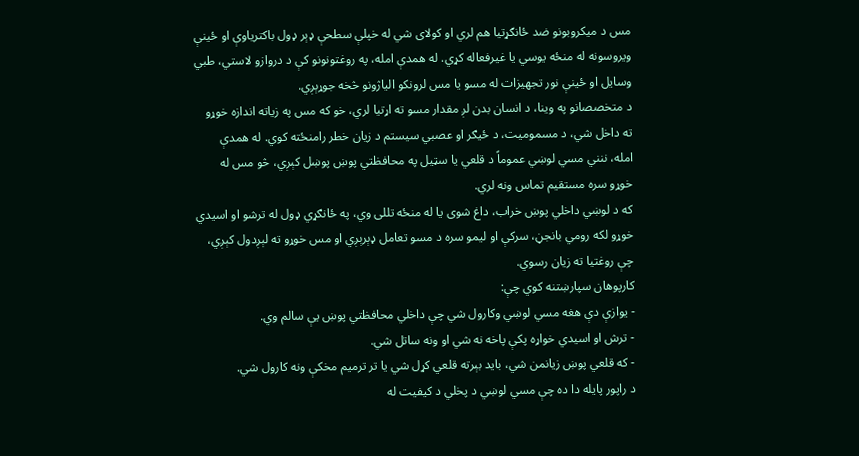مس د میکروبونو ضد ځانګړتیا هم لري او کولای شي له خپلې سطحې ډېر ډول باکتریاوې او ځینې ویروسونه له منځه یوسي یا غیرفعاله کړي. له همدې امله، په روغتونونو کې د دروازو لاستي، طبي وسایل او ځینې نور تجهیزات له مسو یا مس لرونکو الیاژونو څخه جوړېږي.
د متخصصانو په وینا، د انسان بدن لږ مقدار مسو ته اړتیا لري، خو که مس په زیاته اندازه خوړو ته داخل شي، د مسمومیت، د ځیګر او عصبي سیستم د زیان خطر رامنځته کوي. له همدې امله، ننني مسي لوښي عموماً د قلعي یا سټیل په محافظتي پوښ پوښل کېږي، څو مس له خوړو سره مستقیم تماس ونه لري.
که د لوښي داخلي پوښ خراب، داغ شوی یا له منځه تللی وي، په ځانګړي ډول له ترشو او اسیدي خوړو لکه رومي بانجڼ، سرکې او لیمو سره د مسو تعامل ډېرېږي او مس خوړو ته لېږدول کېږي، چې روغتیا ته زیان رسوي.
کارپوهان سپارښتنه کوي چې:
- یوازې دې هغه مسي لوښي وکارول شي چې داخلي محافظتي پوښ یې سالم وي.
- ترش او اسیدي خواړه پکې پاخه نه شي او ونه ساتل شي.
- که قلعي پوښ زیانمن شي، باید بېرته قلعي کړل شي یا تر ترمیم مخکې ونه کارول شي.
د راپور پایله دا ده چې مسي لوښي د پخلي د کیفیت له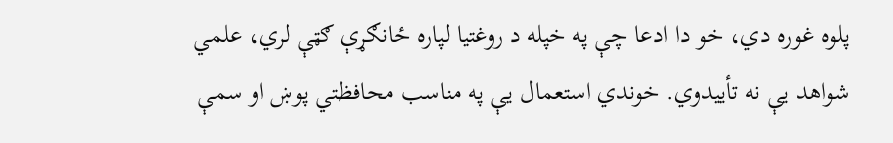پلوه غوره دي، خو دا ادعا چې په خپله د روغتیا لپاره ځانګړې ګټې لري، علمي شواهد یې نه تأییدوي. خوندي استعمال یې په مناسب محافظتي پوښ او سمې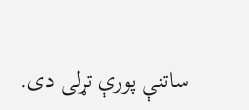ساتنې پورې تړلی دی.